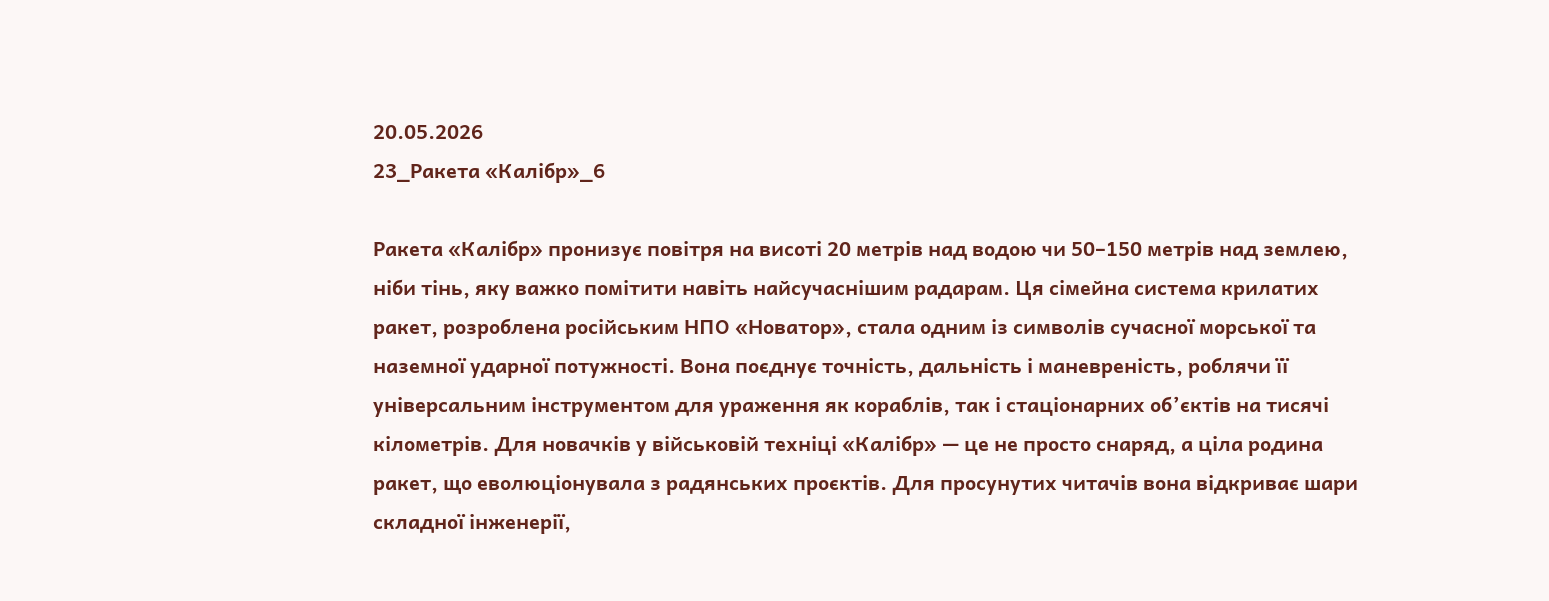20.05.2026
23_Ракета «Калібр»_6

Ракета «Калібр» пронизує повітря на висоті 20 метрів над водою чи 50–150 метрів над землею, ніби тінь, яку важко помітити навіть найсучаснішим радарам. Ця сімейна система крилатих ракет, розроблена російським НПО «Новатор», стала одним із символів сучасної морської та наземної ударної потужності. Вона поєднує точність, дальність і маневреність, роблячи її універсальним інструментом для ураження як кораблів, так і стаціонарних об’єктів на тисячі кілометрів. Для новачків у військовій техніці «Калібр» — це не просто снаряд, а ціла родина ракет, що еволюціонувала з радянських проєктів. Для просунутих читачів вона відкриває шари складної інженерії,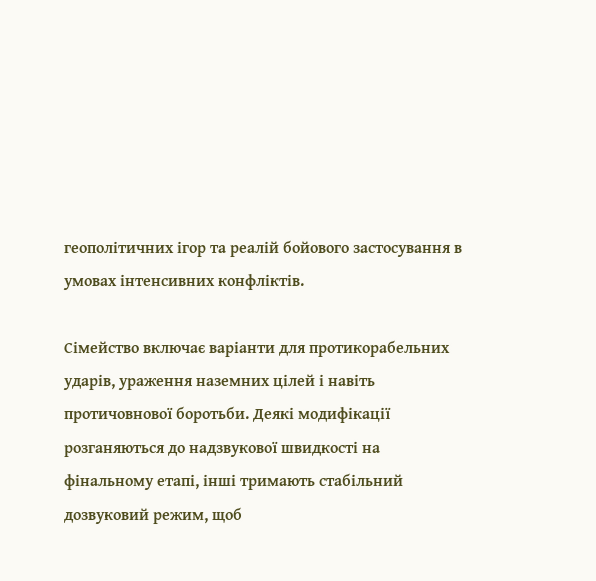геополітичних ігор та реалій бойового застосування в умовах інтенсивних конфліктів.

Сімейство включає варіанти для протикорабельних ударів, ураження наземних цілей і навіть протичовнової боротьби. Деякі модифікації розганяються до надзвукової швидкості на фінальному етапі, інші тримають стабільний дозвуковий режим, щоб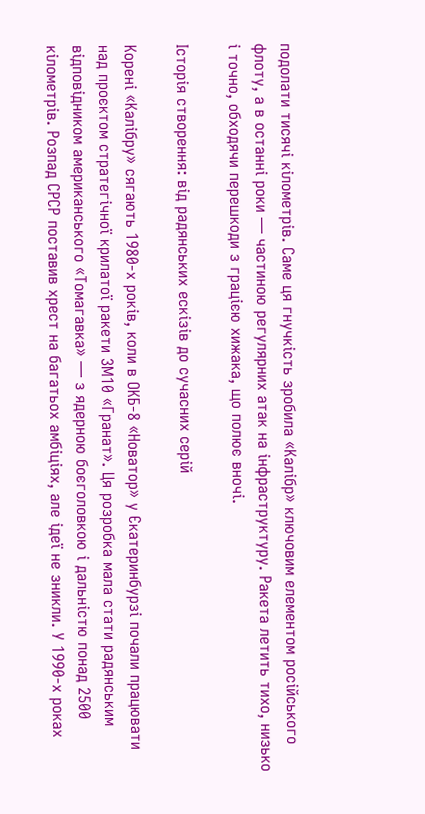подолати тисячі кілометрів. Саме ця гнучкість зробила «Калібр» ключовим елементом російського флоту, а в останні роки — частиною регулярних атак на інфраструктуру. Ракета летить тихо, низько і точно, обходячи перешкоди з грацією хижака, що полює вночі.

Історія створення: від радянських ескізів до сучасних серій

Корені «Калібру» сягають 1980-х років, коли в ОКБ-8 «Новатор» у Єкатеринбурзі почали працювати над проєктом стратегічної крилатої ракети 3М10 «Гранат». Ця розробка мала стати радянським відповідником американського «Томагавка» — з ядерною боєголовкою і дальністю понад 2500 кілометрів. Розпад СРСР поставив хрест на багатьох амбіціях, але ідеї не зникли. У 1990-х роках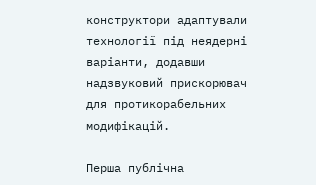конструктори адаптували технології під неядерні варіанти, додавши надзвуковий прискорювач для протикорабельних модифікацій.

Перша публічна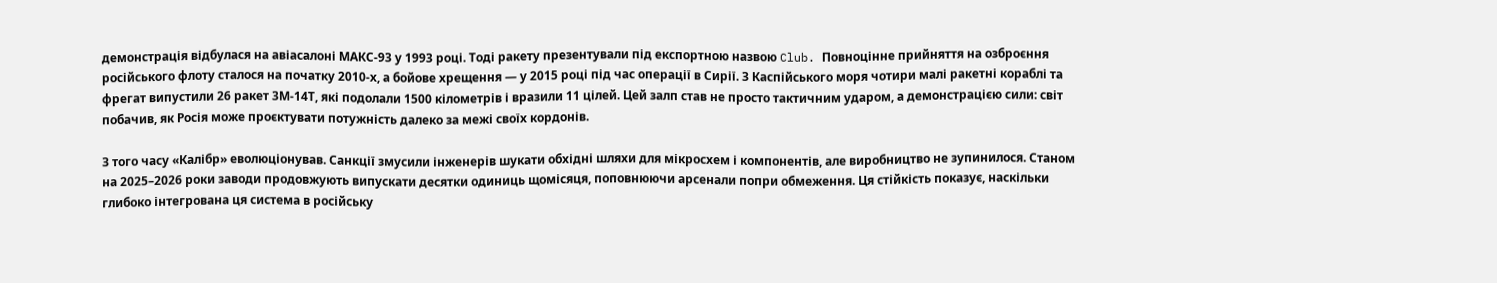демонстрація відбулася на авіасалоні МАКС-93 у 1993 році. Тоді ракету презентували під експортною назвою Club. Повноцінне прийняття на озброєння російського флоту сталося на початку 2010-х, а бойове хрещення — у 2015 році під час операції в Сирії. З Каспійського моря чотири малі ракетні кораблі та фрегат випустили 26 ракет 3М-14Т, які подолали 1500 кілометрів і вразили 11 цілей. Цей залп став не просто тактичним ударом, а демонстрацією сили: світ побачив, як Росія може проєктувати потужність далеко за межі своїх кордонів.

З того часу «Калібр» еволюціонував. Санкції змусили інженерів шукати обхідні шляхи для мікросхем і компонентів, але виробництво не зупинилося. Станом на 2025–2026 роки заводи продовжують випускати десятки одиниць щомісяця, поповнюючи арсенали попри обмеження. Ця стійкість показує, наскільки глибоко інтегрована ця система в російську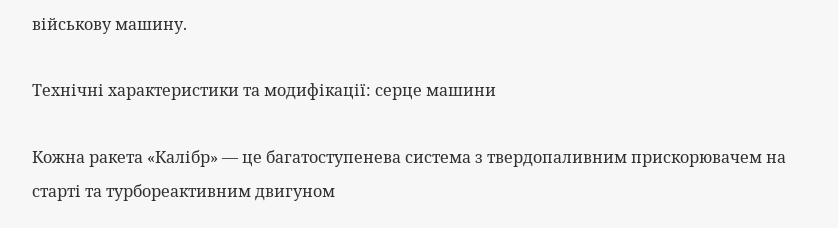військову машину.

Технічні характеристики та модифікації: серце машини

Кожна ракета «Калібр» — це багатоступенева система з твердопаливним прискорювачем на старті та турбореактивним двигуном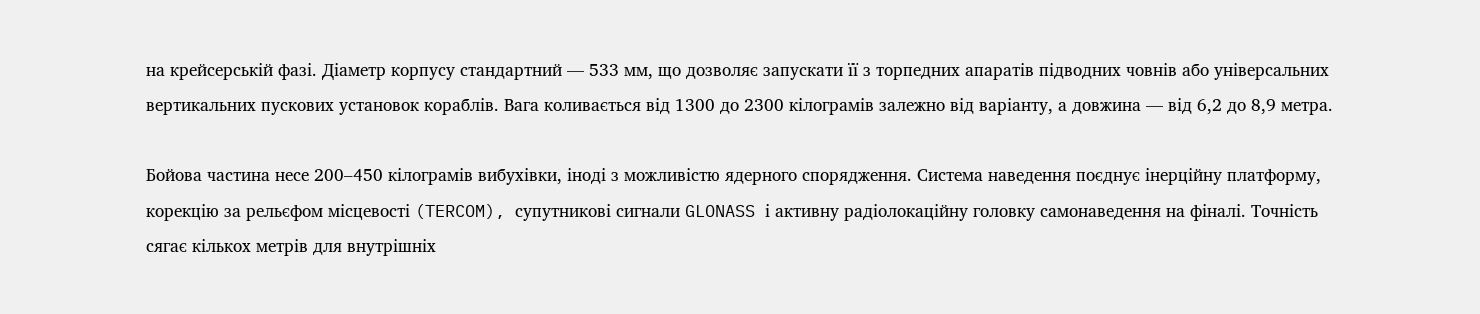на крейсерській фазі. Діаметр корпусу стандартний — 533 мм, що дозволяє запускати її з торпедних апаратів підводних човнів або універсальних вертикальних пускових установок кораблів. Вага коливається від 1300 до 2300 кілограмів залежно від варіанту, а довжина — від 6,2 до 8,9 метра.

Бойова частина несе 200–450 кілограмів вибухівки, іноді з можливістю ядерного спорядження. Система наведення поєднує інерційну платформу, корекцію за рельєфом місцевості (TERCOM), супутникові сигнали GLONASS і активну радіолокаційну головку самонаведення на фіналі. Точність сягає кількох метрів для внутрішніх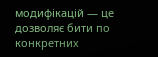модифікацій — це дозволяє бити по конкретних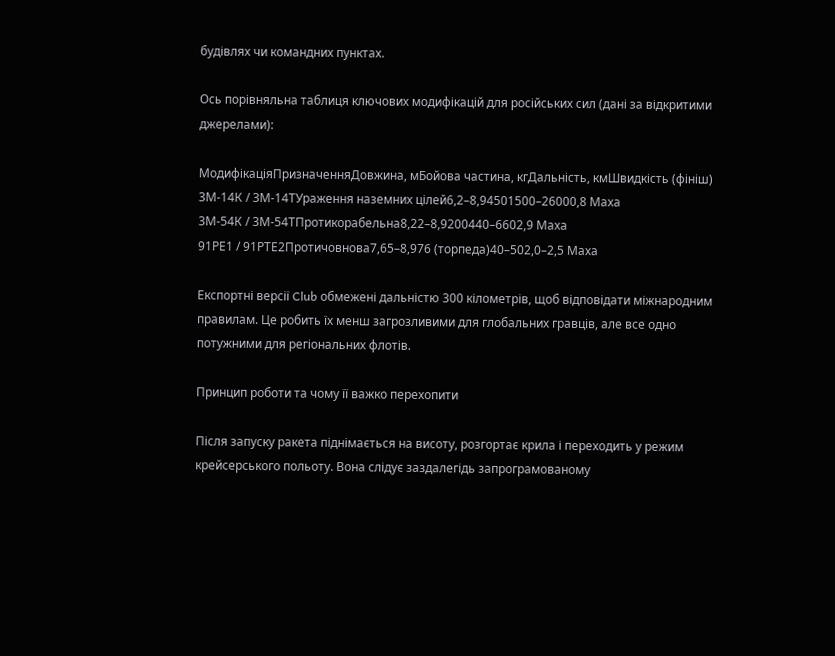будівлях чи командних пунктах.

Ось порівняльна таблиця ключових модифікацій для російських сил (дані за відкритими джерелами):

МодифікаціяПризначенняДовжина, мБойова частина, кгДальність, кмШвидкість (фініш)
3М-14К / 3М-14ТУраження наземних цілей6,2–8,94501500–26000,8 Маха
3М-54К / 3М-54ТПротикорабельна8,22–8,9200440–6602,9 Маха
91РЕ1 / 91РТЕ2Протичовнова7,65–8,976 (торпеда)40–502,0–2,5 Маха

Експортні версії Club обмежені дальністю 300 кілометрів, щоб відповідати міжнародним правилам. Це робить їх менш загрозливими для глобальних гравців, але все одно потужними для регіональних флотів.

Принцип роботи та чому її важко перехопити

Після запуску ракета піднімається на висоту, розгортає крила і переходить у режим крейсерського польоту. Вона слідує заздалегідь запрограмованому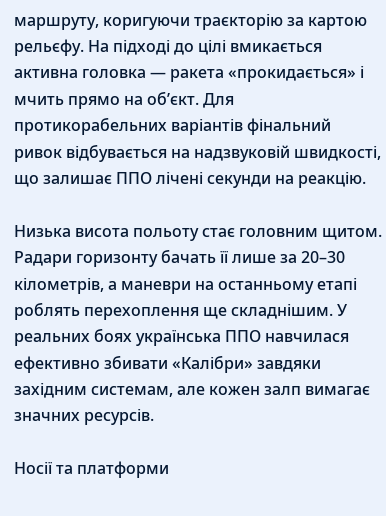маршруту, коригуючи траєкторію за картою рельєфу. На підході до цілі вмикається активна головка — ракета «прокидається» і мчить прямо на об’єкт. Для протикорабельних варіантів фінальний ривок відбувається на надзвуковій швидкості, що залишає ППО лічені секунди на реакцію.

Низька висота польоту стає головним щитом. Радари горизонту бачать її лише за 20–30 кілометрів, а маневри на останньому етапі роблять перехоплення ще складнішим. У реальних боях українська ППО навчилася ефективно збивати «Калібри» завдяки західним системам, але кожен залп вимагає значних ресурсів.

Носії та платформи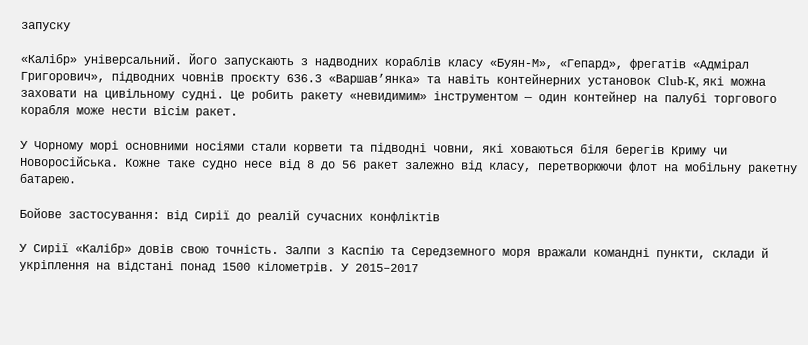запуску

«Калібр» універсальний. Його запускають з надводних кораблів класу «Буян-М», «Гепард», фрегатів «Адмірал Григорович», підводних човнів проєкту 636.3 «Варшав’янка» та навіть контейнерних установок Club-K, які можна заховати на цивільному судні. Це робить ракету «невидимим» інструментом — один контейнер на палубі торгового корабля може нести вісім ракет.

У Чорному морі основними носіями стали корвети та підводні човни, які ховаються біля берегів Криму чи Новоросійська. Кожне таке судно несе від 8 до 56 ракет залежно від класу, перетворюючи флот на мобільну ракетну батарею.

Бойове застосування: від Сирії до реалій сучасних конфліктів

У Сирії «Калібр» довів свою точність. Залпи з Каспію та Середземного моря вражали командні пункти, склади й укріплення на відстані понад 1500 кілометрів. У 2015–2017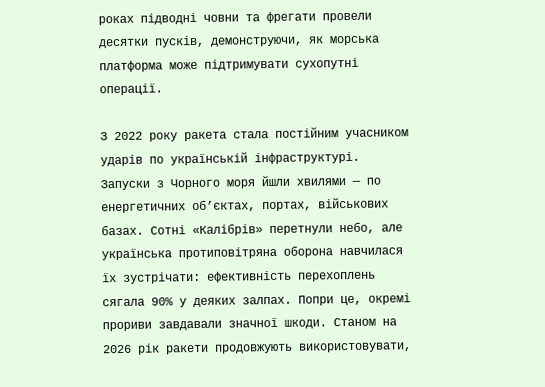роках підводні човни та фрегати провели десятки пусків, демонструючи, як морська платформа може підтримувати сухопутні операції.

З 2022 року ракета стала постійним учасником ударів по українській інфраструктурі. Запуски з Чорного моря йшли хвилями — по енергетичних об’єктах, портах, військових базах. Сотні «Калібрів» перетнули небо, але українська протиповітряна оборона навчилася їх зустрічати: ефективність перехоплень сягала 90% у деяких залпах. Попри це, окремі прориви завдавали значної шкоди. Станом на 2026 рік ракети продовжують використовувати,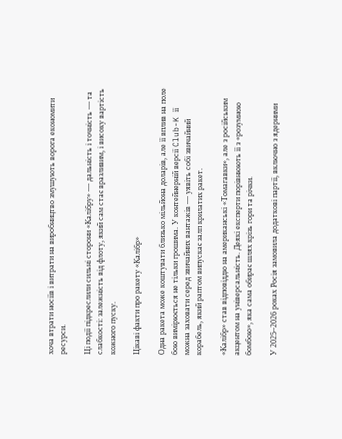хоча втрати носіїв і витрати на виробництво змушують ворога економити ресурси.

Ці події підкреслили сильні сторони «Калібру» — дальність і точність — та слабкості: залежність від флоту, який сам стає вразливим, і високу вартість кожного пуску.

Цікаві факти про ракету «Калібр»

Одна ракета може коштувати близько мільйона доларів, але її вплив на поле бою вимірюється не тільки грошима. У контейнерній версії Club-K її можна заховати серед звичайних вантажів — уявіть собі звичайний корабель, який раптом випускає залп крилатих ракет.

«Калібр» став відповіддю на американські «Томагавки», але з російським акцентом на універсальність. Деякі експерти порівнюють її з «розумною бомбою», яка сама обирає шлях крізь гори та річки.

У 2025–2026 роках Росія замовила додаткові партії, включно з ядерними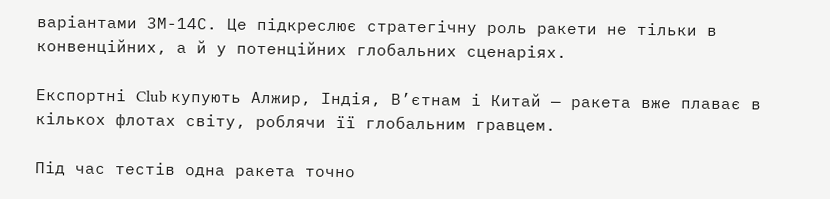варіантами 3М-14С. Це підкреслює стратегічну роль ракети не тільки в конвенційних, а й у потенційних глобальних сценаріях.

Експортні Club купують Алжир, Індія, В’єтнам і Китай — ракета вже плаває в кількох флотах світу, роблячи її глобальним гравцем.

Під час тестів одна ракета точно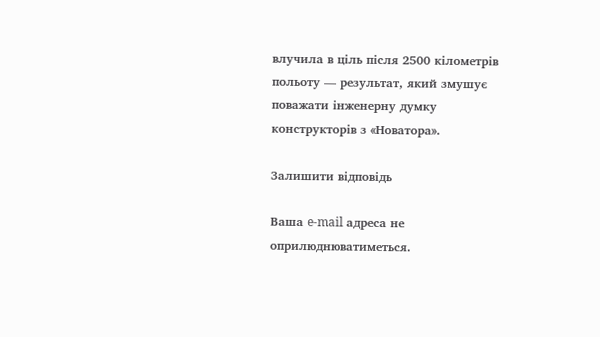влучила в ціль після 2500 кілометрів польоту — результат, який змушує поважати інженерну думку конструкторів з «Новатора».

Залишити відповідь

Ваша e-mail адреса не оприлюднюватиметься.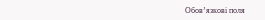Обов’язкові поля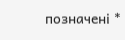позначені *